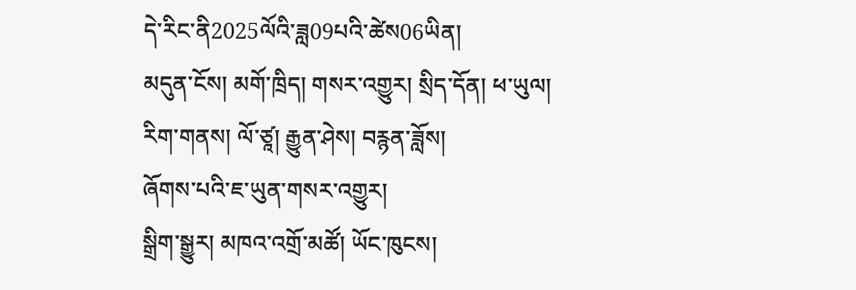དེ་རིང་ནི2025ལོའི་ཟླ09པའི་ཚེས06ཡིན།
མདུན་ངོས། མགོ་ཁྲིད། གསར་འགྱུར། སྲིད་དོན། ཕ་ཡུལ། རིག་གནས། ལོ་ཙཱ། རྒྱུན་ཤེས། བརྙན་ཟློས།
ཞོགས་པའི་ཇ་ཡུན་གསར་འགྱུར།
སྒྲིག་སྒྱུར། མཁའ་འགྲོ་མཚོ། ཡོང་ཁུངས།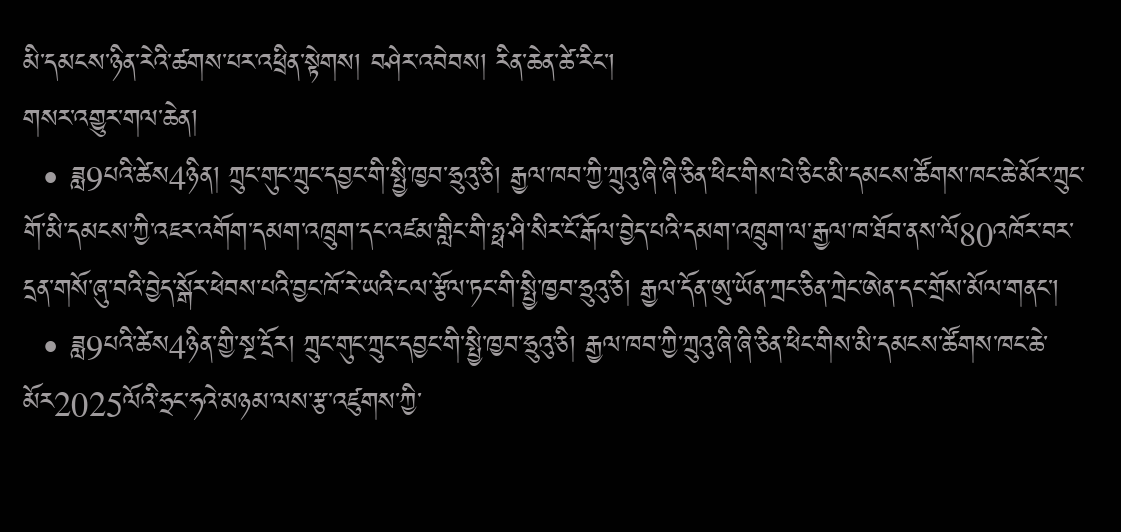མི་དམངས་ཉིན་རེའི་ཚགས་པར་འཕྲིན་སྟེགས། བཤེར་འབེབས། རིན་ཆེན་ཚེ་རིང་།
གསར་འགྱུར་གལ་ཆེན།
  • ཟླ9པའི་ཚེས4ཉིན། ཀྲུང་གུང་ཀྲུང་དབྱང་གི་སྤྱི་ཁྱབ་ཧྲུའུ་ཅི། རྒྱལ་ཁབ་ཀྱི་ཀྲུའུ་ཞི་ཞི་ཅིན་ཕིང་གིས་པེ་ཅིང་མི་དམངས་ཚོགས་ཁང་ཆེ་མོར་ཀྲུང་གོ་མི་དམངས་ཀྱི་འཇར་འགོག་དམག་འཁྲུག་དང་འཛམ་གླིང་གི་ཧྥ་ཤི་སིར་ངོ་རྒོལ་བྱེད་པའི་དམག་འཁྲུག་ལ་རྒྱལ་ཁ་ཐོབ་ནས་ལོ80འཁོར་བར་དྲན་གསོ་ཞུ་བའི་བྱེད་སྒོར་ཕེབས་པའི་བྱང་ཁོ་རེ་ཡའི་ངལ་རྩོལ་ཏང་གི་སྤྱི་ཁྱབ་ཧྲུའུ་ཅི། རྒྱལ་དོན་ཨུ་ཡོན་ཀྲང་ཅིན་ཀྲེང་ཨེན་དང་གྲོས་མོལ་གནང་།
  • ཟླ9པའི་ཚེས4ཉིན་གྱི་སྔ་དྲོར། ཀྲུང་གུང་ཀྲུང་དབྱང་གི་སྤྱི་ཁྱབ་ཧྲུའུ་ཅི། རྒྱལ་ཁབ་ཀྱི་ཀྲུའུ་ཞི་ཞི་ཅིན་ཕིང་གིས་མི་དམངས་ཚོགས་ཁང་ཆེ་མོར2025ལོའི་ཧྲང་ཧའེ་མཉམ་ལས་རྩ་འཛུགས་ཀྱི་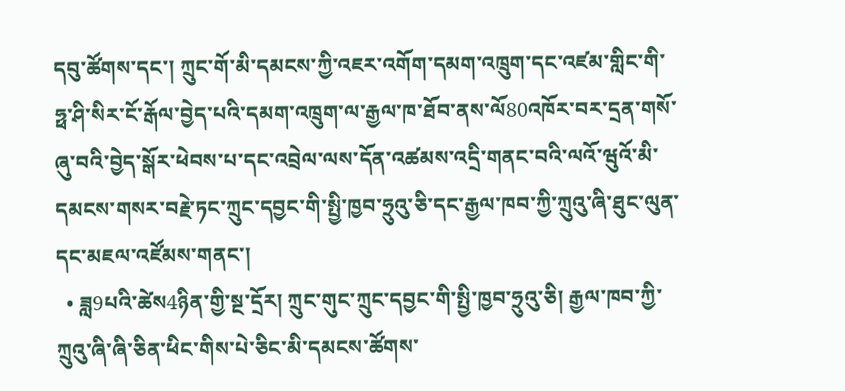དབུ་ཚོགས་དང་། ཀྲུང་གོ་མི་དམངས་ཀྱི་འཇར་འགོག་དམག་འཁྲུག་དང་འཛམ་གླིང་གི་ཧྥ་ཤི་སིར་ངོ་རྒོལ་བྱེད་པའི་དམག་འཁྲུག་ལ་རྒྱལ་ཁ་ཐོབ་ནས་ལོ80འཁོར་བར་དྲན་གསོ་ཞུ་བའི་བྱེད་སྒོར་ཕེབས་པ་དང་འབྲེལ་ལས་དོན་འཚམས་འདྲི་གནང་བའི་ལའོ་ཝུའོ་མི་དམངས་གསར་བརྗེ་ཏང་ཀྲུང་དབྱང་གི་སྤྱི་ཁྱབ་ཧྲུའུ་ཅི་དང་རྒྱལ་ཁབ་ཀྱི་ཀྲུའུ་ཞི་ཐུང་ལུན་དང་མཇལ་འཛོམས་གནང་།
  • ཟླ9པའི་ཚེས4ཉིན་གྱི་སྔ་དྲོར། ཀྲུང་གུང་ཀྲུང་དབྱང་གི་སྤྱི་ཁྱབ་ཧྲུའུ་ཅི། རྒྱལ་ཁབ་ཀྱི་ཀྲུའུ་ཞི་ཞི་ཅིན་ཕིང་གིས་པེ་ཅིང་མི་དམངས་ཚོགས་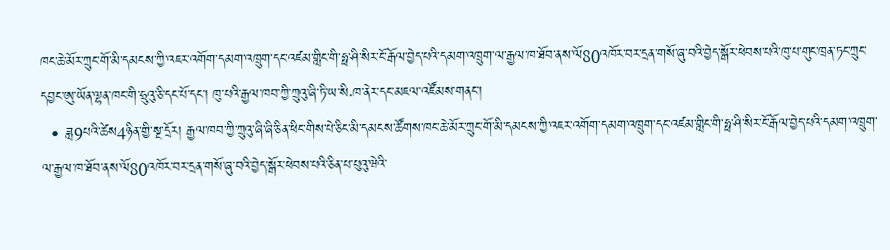ཁང་ཆེ་མོར་ཀྲུང་གོ་མི་དམངས་ཀྱི་འཇར་འགོག་དམག་འཁྲུག་དང་འཛམ་གླིང་གི་ཧྥ་ཤི་སིར་ངོ་རྒོལ་བྱེད་པའི་དམག་འཁྲུག་ལ་རྒྱལ་ཁ་ཐོབ་ནས་ལོ80འཁོར་བར་དྲན་གསོ་ཞུ་བའི་བྱེད་སྒོར་ཕེབས་པའི་ཁུ་པ་གུང་ཁྲན་ཏང་ཀྲུང་དབྱང་ཨུ་ཡོན་ལྷན་ཁང་གི་ཧྲུའུ་ཅི་དང་པོ་དང་། ཁུ་པའི་རྒྱལ་ཁབ་ཀྱི་ཀྲུའུ་ཞི་ཏི་ཡ་སི·ཁ་ནེར་དང་མཇལ་འཛོམས་གནང་།
  • ཟླ9པའི་ཚེས4ཉིན་གྱི་སྔ་དྲོར། རྒྱལ་ཁབ་ཀྱི་ཀྲུའུ་ཞི་ཞི་ཅིན་ཕིང་གིས་པེ་ཅིང་མི་དམངས་ཚོགས་ཁང་ཆེ་མོར་ཀྲུང་གོ་མི་དམངས་ཀྱི་འཇར་འགོག་དམག་འཁྲུག་དང་འཛམ་གླིང་གི་ཧྥ་ཤི་སིར་ངོ་རྒོལ་བྱེད་པའི་དམག་འཁྲུག་ལ་རྒྱལ་ཁ་ཐོབ་ནས་ལོ80འཁོར་བར་དྲན་གསོ་ཞུ་བའི་བྱེད་སྒོར་ཕེབས་པའི་ཅིན་པ་པུའུ་ཝེའི་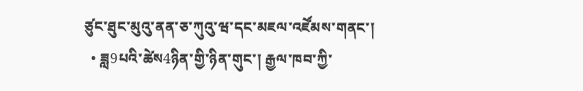ཙུང་ཐུང་མུའུ་ནན་ཅ་ཀུའུ་ཝ་དང་མཇལ་འཛོམས་གནང་།
  • ཟླ9པའི་ཚེས4ཉིན་གྱི་ཉིན་གུང་། རྒྱལ་ཁབ་ཀྱི་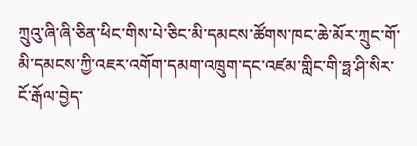ཀྲུའུ་ཞི་ཞི་ཅིན་ཕིང་གིས་པེ་ཅིང་མི་དམངས་ཚོགས་ཁང་ཆེ་མོར་ཀྲུང་གོ་མི་དམངས་ཀྱི་འཇར་འགོག་དམག་འཁྲུག་དང་འཛམ་གླིང་གི་ཧྥ་ཤི་སིར་ངོ་རྒོལ་བྱེད་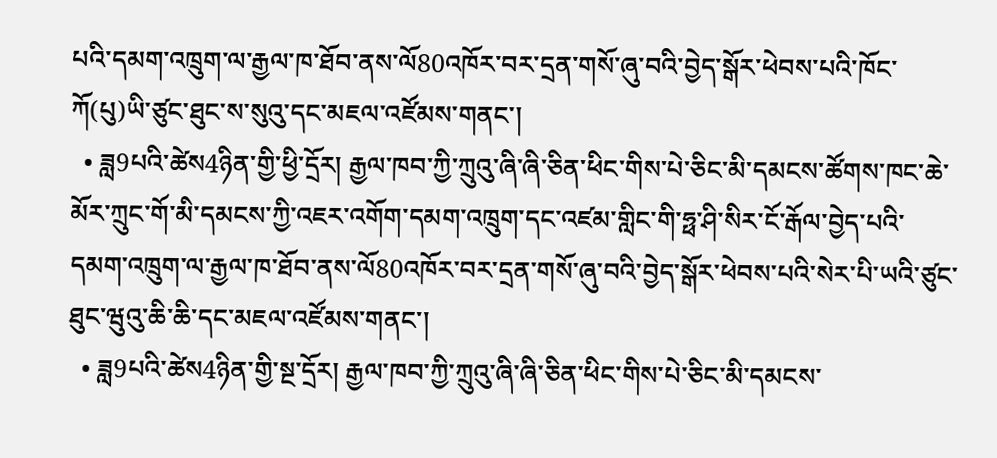པའི་དམག་འཁྲུག་ལ་རྒྱལ་ཁ་ཐོབ་ནས་ལོ80འཁོར་བར་དྲན་གསོ་ཞུ་བའི་བྱེད་སྒོར་ཕེབས་པའི་ཁོང་ཀོ(པུ)ཡི་ཙུང་ཐུང་ས་སུའུ་དང་མཇལ་འཛོམས་གནང་།
  • ཟླ9པའི་ཚེས4ཉིན་གྱི་ཕྱི་དྲོར། རྒྱལ་ཁབ་ཀྱི་ཀྲུའུ་ཞི་ཞི་ཅིན་ཕིང་གིས་པེ་ཅིང་མི་དམངས་ཚོགས་ཁང་ཆེ་མོར་ཀྲུང་གོ་མི་དམངས་ཀྱི་འཇར་འགོག་དམག་འཁྲུག་དང་འཛམ་གླིང་གི་ཧྥ་ཤི་སིར་ངོ་རྒོལ་བྱེད་པའི་དམག་འཁྲུག་ལ་རྒྱལ་ཁ་ཐོབ་ནས་ལོ80འཁོར་བར་དྲན་གསོ་ཞུ་བའི་བྱེད་སྒོར་ཕེབས་པའི་སེར་པི་ཡའི་ཙུང་ཐུང་ཝུའུ་ཆི་ཆི་དང་མཇལ་འཛོམས་གནང་།
  • ཟླ9པའི་ཚེས4ཉིན་གྱི་སྔ་དྲོར། རྒྱལ་ཁབ་ཀྱི་ཀྲུའུ་ཞི་ཞི་ཅིན་ཕིང་གིས་པེ་ཅིང་མི་དམངས་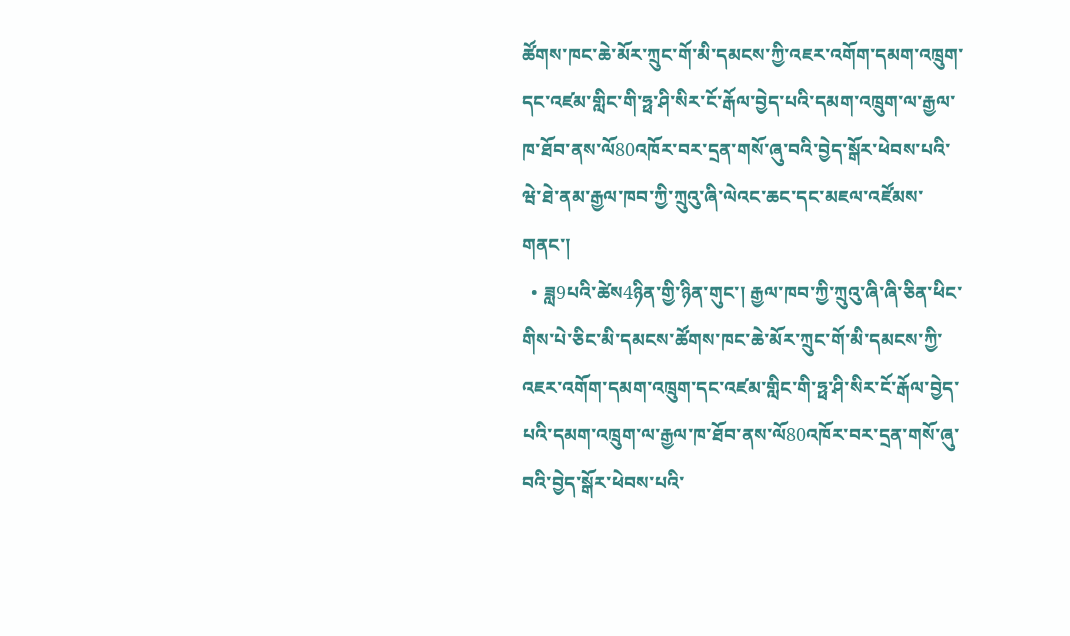ཚོགས་ཁང་ཆེ་མོར་ཀྲུང་གོ་མི་དམངས་ཀྱི་འཇར་འགོག་དམག་འཁྲུག་དང་འཛམ་གླིང་གི་ཧྥ་ཤི་སིར་ངོ་རྒོལ་བྱེད་པའི་དམག་འཁྲུག་ལ་རྒྱལ་ཁ་ཐོབ་ནས་ལོ80འཁོར་བར་དྲན་གསོ་ཞུ་བའི་བྱེད་སྒོར་ཕེབས་པའི་ཝེ་ཐེ་ནམ་རྒྱལ་ཁབ་ཀྱི་ཀྲུའུ་ཞི་ལེའང་ཆང་དང་མཇལ་འཛོམས་གནང་།
  • ཟླ9པའི་ཚེས4ཉིན་གྱི་ཉིན་གུང་། རྒྱལ་ཁབ་ཀྱི་ཀྲུའུ་ཞི་ཞི་ཅིན་ཕིང་གིས་པེ་ཅིང་མི་དམངས་ཚོགས་ཁང་ཆེ་མོར་ཀྲུང་གོ་མི་དམངས་ཀྱི་འཇར་འགོག་དམག་འཁྲུག་དང་འཛམ་གླིང་གི་ཧྥ་ཤི་སིར་ངོ་རྒོལ་བྱེད་པའི་དམག་འཁྲུག་ལ་རྒྱལ་ཁ་ཐོབ་ནས་ལོ80འཁོར་བར་དྲན་གསོ་ཞུ་བའི་བྱེད་སྒོར་ཕེབས་པའི་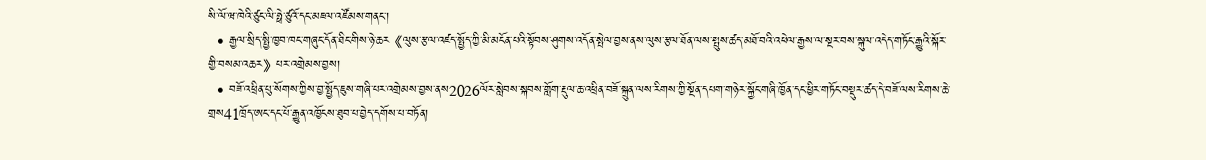སི་ལོ་ཝ་ཁེའི་ཙུང་ལི་ཧྥེ་ཙུའོ་དང་མཇལ་འཛོམས་གནང་།
  • རྒྱལ་སྲིད་སྤྱི་ཁྱབ་ཁང་གཞུང་དོན་ཐིང་གིས་ཉེ་ཆར《ལུས་རྩལ་འཛད་སྤྱོད་ཀྱི་མི་མངོན་པའི་སྟོབས་ཤུགས་འདོན་སྤེལ་བྱས་ནས་ལུས་རྩལ་ཐོན་ལས་སྤུས་ཚད་མཐོ་བའི་འཕེལ་རྒྱས་ལ་སྔར་བས་སྐུལ་འདེད་གཏོང་རྒྱུའི་སྐོར་གྱི་བསམ་འཆར》པར་འགྲེམས་བྱས།
  • བཟོ་འཕྲིན་པུ་སོགས་ཀྱིས་བྱ་སྤྱོད་ཇུས་གཞི་པར་འགྲེམས་བྱས་ནས2026ལོར་སླེབས་སྐབས་གློག་རྡུལ་ཆ་འཕྲིན་བཟོ་སྐྲུན་ལས་རིགས་ཀྱི་སྔོན་དཔག་གཉེར་སྐྱོང་གཞི་ཁྱོན་དང་ཕྱིར་གཏོང་བསྡུར་ཚད་དེ་བཟོ་ལས་རིགས་ཆེ་གྲས41ཁྲོད་ཨང་དང་པོ་རྒྱུན་འཁྱོངས་ཐུབ་པ་བྱེད་དགོས་པ་བཏོན།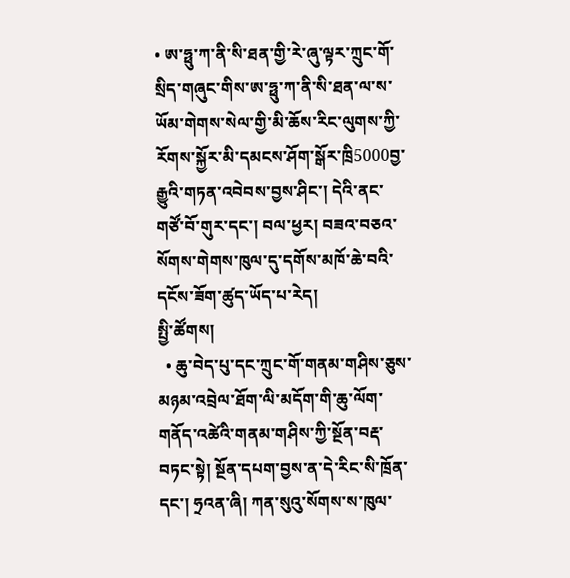• ཨ་ཧྥུ་ཀ་ནི་སི་ཐན་གྱི་རེ་ཞུ་ལྟར་ཀྲུང་གོ་སྲིད་གཞུང་གིས་ཨ་ཧྥུ་ཀ་ནི་སི་ཐན་ལ་ས་ཡོམ་གེགས་སེལ་གྱི་མི་ཆོས་རིང་ལུགས་ཀྱི་རོགས་སྐྱོར་མི་དམངས་ཤོག་སྒོར་ཁྲི5000བྱ་རྒྱུའི་གཏན་འབེབས་བྱས་ཤིང་། དེའི་ནང་གཙོ་བོ་གུར་དང་། བལ་ཕྱར། བཟའ་བཅའ་སོགས་གེགས་ཁུལ་དུ་དགོས་མཁོ་ཆེ་བའི་དངོས་ཟོག་ཚུད་ཡོད་པ་རེད།
སྤྱི་ཚོགས།
  • ཆུ་བེད་པུ་དང་ཀྲུང་གོ་གནམ་གཤིས་ཅུས་མཉམ་འབྲེལ་ཐོག་ལི་མདོག་གི་ཆུ་ལོག་གནོད་འཚེའི་གནམ་གཤིས་ཀྱི་སྔོན་བརྡ་བཏང་སྟེ། སྔོན་དཔག་བྱས་ན་དེ་རིང་སི་ཁྲོན་དང་། ཧྲའན་ཞི། ཀན་སུའུ་སོགས་ས་ཁུལ་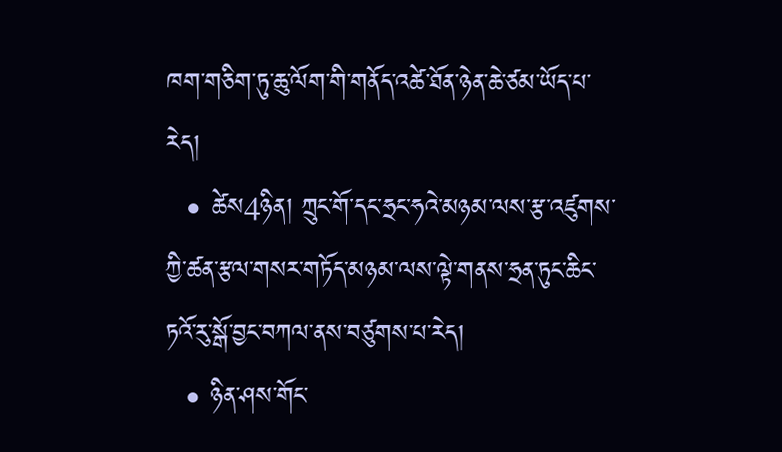ཁག་གཅིག་ཏུ་ཆུ་ལོག་གི་གནོད་འཚེ་ཐོན་ཉེན་ཆེ་ཙམ་ཡོད་པ་རེད།
  • ཚེས4ཉིན། ཀྲུང་གོ་དང་ཧྲང་ཧའེ་མཉམ་ལས་རྩ་འཛུགས་ཀྱི་ཚན་རྩལ་གསར་གཏོད་མཉམ་ལས་ལྟེ་གནས་ཧྲན་ཏུང་ཆིང་ཏའོ་རུ་སྒོ་བྱང་བཀལ་ནས་བཙུགས་པ་རེད།
  • ཉིན་ཤས་གོང་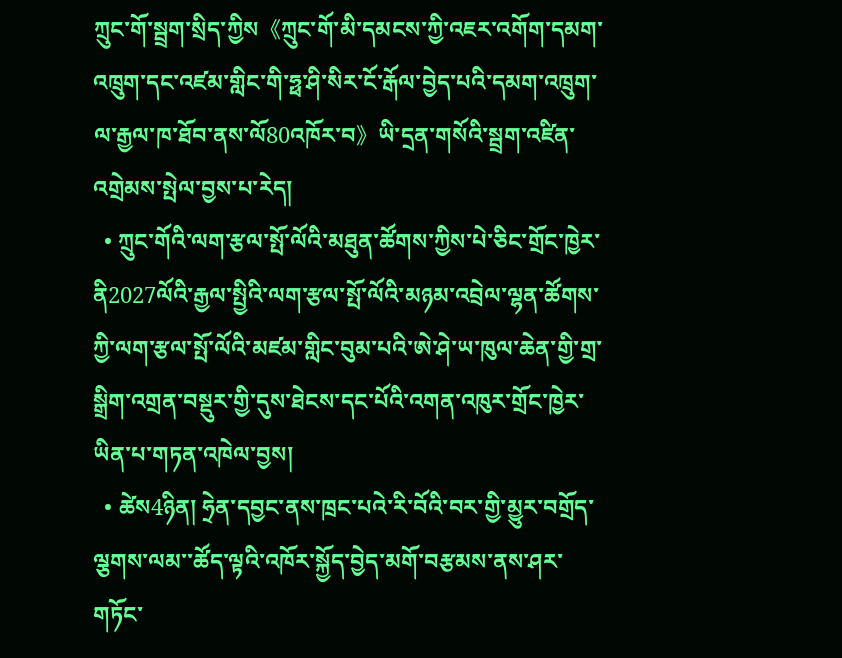ཀྲུང་གོ་སྦྲག་སྲིད་ཀྱིས《ཀྲུང་གོ་མི་དམངས་ཀྱི་འཇར་འགོག་དམག་འཁྲུག་དང་འཛམ་གླིང་གི་ཧྥ་ཤི་སིར་ངོ་རྒོལ་བྱེད་པའི་དམག་འཁྲུག་ལ་རྒྱལ་ཁ་ཐོབ་ནས་ལོ80འཁོར་བ》ཡི་དྲན་གསོའི་སྦྲག་འཛིན་འགྲེམས་སྤེལ་བྱས་པ་རེད།
  • ཀྲུང་གོའི་ལག་རྩལ་སྤོ་ལོའི་མཐུན་ཚོགས་ཀྱིས་པེ་ཅིང་གྲོང་ཁྱེར་ནི2027ལོའི་རྒྱལ་སྤྱིའི་ལག་རྩལ་སྤོ་ལོའི་མཉམ་འབྲེལ་ལྷན་ཚོགས་ཀྱི་ལག་རྩལ་སྤོ་ལོའི་མཛམ་གླིང་བུམ་པའི་ཨེ་ཤེ་ཡ་ཁུལ་ཆེན་གྱི་གྲ་སྒྲིག་འགྲན་བསྡུར་གྱི་དུས་ཐེངས་དང་པོའི་འགན་འཁུར་གྲོང་ཁྱེར་ཡིན་པ་གཏན་འཁེལ་བྱས།
  • ཚེས4ཉིན། ཧྲེན་དབྱང་ནས་ཁྲང་པའེ་རི་བོའི་བར་གྱི་མྱུར་བགྲོད་ལྕགས་ལམ་་ཚོད་ལྟའི་འཁོར་སྐྱོད་བྱེད་མགོ་བརྩམས་ནས་ཤར་གཏོང་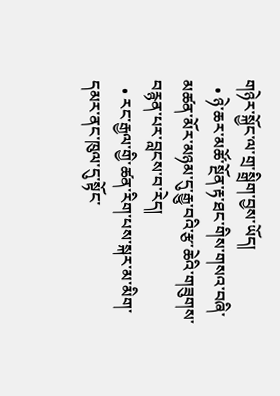གཉེར་སྐྱོང་ལ་གྲ་སྒྲིག་བྱས་ཡོད།
  • ཉེ་ཆར་མཚོ་སྔོན་རྟ་ཐང་གིས་གསའ་བཞི་མཚན་མོར་མཉམ་དུ་རྒྱུ་བའི་རྩ་ཆེའི་གཟུགས་བརྙན་པར་བླངས་བ་རེད།
  • རང་རྒྱལ་གྱི་ཚན་རིག་པས་སྐར་མ་མིག་དམར་ནང་ཁུལ་དུ་སྟོང་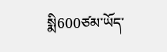སྨི600ཙམ་ཡོད་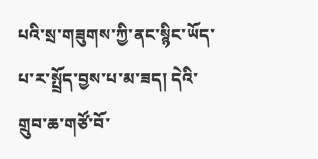པའི་སྲ་གཟུགས་ཀྱི་ནང་སྙིང་ཡོད་པ་ར་སྤྲོད་བྱས་པ་མ་ཟད། དེའི་གྲུབ་ཆ་གཙོ་བོ་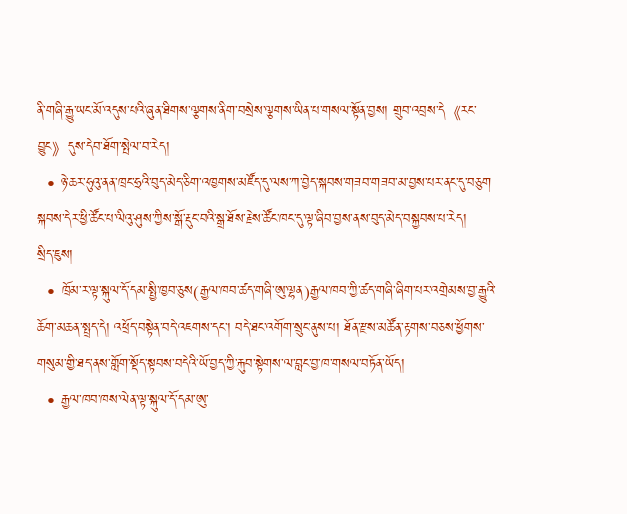ནི་གཞི་རྒྱུ་ཡང་མོ་འདུས་པའི་ཞུན་ཐིགས་ལྕགས་ནིག་བསྲེས་ལྕགས་ཡིན་པ་གསལ་སྟོན་བྱས། གྲུབ་འབྲས་དེ《རང་བྱུང》དུས་དེབ་ཐོག་སྤེལ་བ་རེད།
  • ཉེ་ཆར་ཧུའུ་ནན་ཁྲང་ཧྲའི་བུད་མེད་ཅིག་འཁྱགས་མཛོད་དུ་ལས་ཀ་བྱེད་སྐབས་གཟབ་གཟབ་མ་བྱས་པར་ནང་དུ་བཅུག སྐབས་དེར་ཕྱི་ཚོང་པ་ལིའུ་ཤུས་ཀྱིས་སྒོ་རྡུང་བའི་སྒྲ་ཐོས་རྗེས་ཚོང་ཁང་དུ་ལྟ་ཞིབ་བྱས་ནས་བུད་མེད་བསྐྱབས་པ་རེད།
སྲིད་ཇུས།
  • ཁྲོམ་ར་ལྟ་སྐུལ་དོ་དམ་སྤྱི་ཁྱབ་ཅུས(རྒྱལ་ཁབ་ཚད་གཞི་ཨུ་ལྷན)རྒྱལ་ཁབ་ཀྱི་ཚད་གཞི་ཞིག་པར་འགྲེམས་བྱ་རྒྱུའི་ཆོག་མཆན་སྤྲད་དེ། འཕྲོད་བསྟེན་བདེ་འཇགས་དང་། བདེ་ཐང་འགོག་སྲུང་ནུས་པ། ཐོན་རྫས་མཚོན་རྟགས་བཅས་ཕྱོགས་གསུམ་གྱི་ཐད་ནས་གློག་སྡོད་སྟབས་བདེའི་ཡོ་བྱད་ཀྱི་རྐུབ་སྟེགས་ལ་བླང་བྱ་ཁ་གསལ་བཏོན་ཡོད།
  • རྒྱལ་ཁབ་ཁས་ལེན་ལྟ་སྐུལ་དོ་དམ་ཨུ་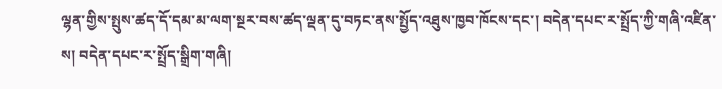ལྷན་གྱིས་སྤུས་ཚད་དོ་དམ་མ་ལག་སྔར་བས་ཚད་ལྡན་དུ་བཏང་ནས་སྤྱོད་འཐུས་ཁྱབ་ཁོངས་དང་། བདེན་དཔང་ར་སྤྲོད་ཀྱི་གཞི་འཛིན་ས། བདེན་དཔང་ར་སྤྲོད་སྒྲིག་གཞི།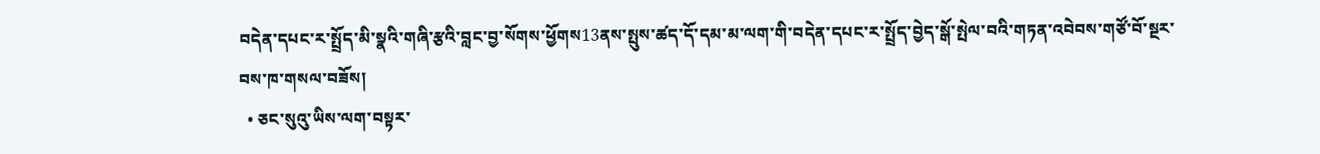བདེན་དཔང་ར་སྤྲོད་མི་སྣའི་གཞི་རྩའི་བླང་བྱ་སོགས་ཕྱོགས13ནས་སྤུས་ཚད་དོ་དམ་མ་ལག་གི་བདེན་དཔང་ར་སྤྲོད་བྱེད་སྒོ་སྤེལ་བའི་གཏན་འབེབས་གཙོ་བོ་སྔར་བས་ཁ་གསལ་བཟོས།
  • ཅང་སུའུ་ཡིས་ལག་བསྟར་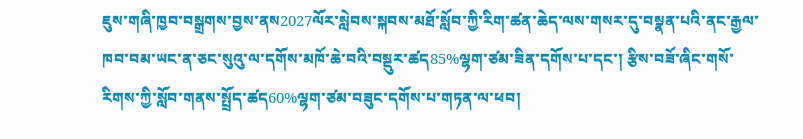ཇུས་གཞི་ཁྱབ་བསྒྲགས་བྱས་ནས2027ལོར་སླེབས་སྐབས་མཐོ་སློབ་ཀྱི་རིག་ཚན་ཆེད་ལས་གསར་དུ་བསྣན་པའི་ནང་རྒྱལ་ཁབ་བམ་ཡང་ན་ཅང་སུའུ་ལ་དགོས་མཁོ་ཆེ་བའི་བསྡུར་ཚད85%ལྷག་ཙམ་ཟིན་དགོས་པ་དང་། རྩིས་བཟོ་ཞིང་གསོ་རིགས་ཀྱི་སློབ་གནས་སྤྲོད་ཚད60%ལྷག་ཙམ་བཟུང་དགོས་པ་གཏན་ལ་ཕབ།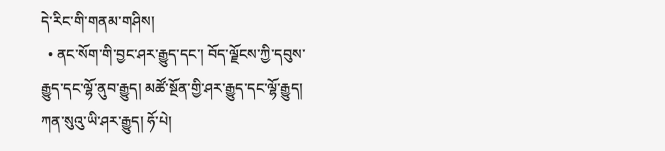དེ་རིང་གི་གནམ་གཤིས།
  • ནང་སོག་གི་བྱང་ཤར་རྒྱུད་དང་། བོད་ལྗོངས་ཀྱི་དབུས་རྒྱུད་དང་ལྷོ་ནུབ་རྒྱུད། མཚོ་སྔོན་གྱི་ཤར་རྒྱུད་དང་ལྷོ་རྒྱུད། ཀན་སུའུ་ཡི་ཤར་རྒྱུད། ཧོ་པེ།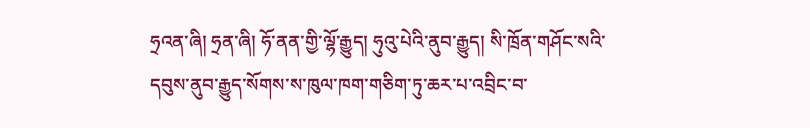ཧྲའན་ཞི། ཧྲན་ཞི། ཧོ་ནན་གྱི་ལྷོ་རྒྱུད། ཧུའུ་པེའི་ནུབ་རྒྱུད། སི་ཁྲོན་གཤོང་སའི་དབུས་ནུབ་རྒྱུད་སོགས་ས་ཁུལ་ཁག་གཅིག་ཏུ་ཆར་པ་འབྲིང་བ་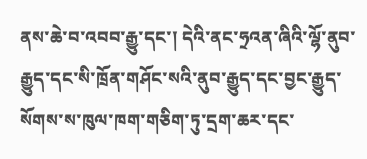ནས་ཆེ་བ་འབབ་རྒྱུ་དང་། དེའི་ནང་ཧྲའན་ཞིའི་ལྷོ་ནུབ་རྒྱུད་དང་སི་ཁྲོན་གཤོང་སའི་ནུབ་རྒྱུད་དང་བྱང་རྒྱུད་སོགས་ས་ཁུལ་ཁག་གཅིག་ཏུ་དྲག་ཆར་དང་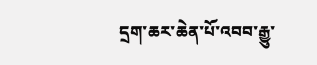དྲག་ཆར་ཆེན་པོ་འབབ་རྒྱུ་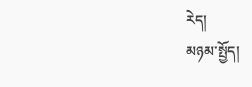རེད།
མཉམ་སྤྱོད།